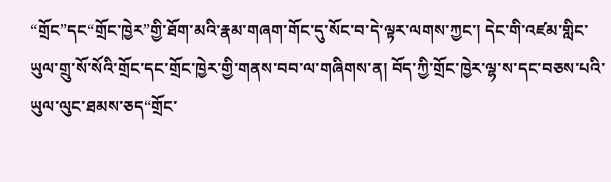“གྲོང”དང“གྲོང་ཁྱེར”གྱི་ཐོག་མའི་རྣམ་གཞག་གོང་དུ་སོང་བ་དེ་ལྟར་ལགས་ཀྱང་། དེང་གི་འཛམ་གླིང་ཡུལ་གྲུ་སོ་སོའི་གྲོང་དང་གྲོང་ཁྱེར་གྱི་གནས་བབ་ལ་གཞིགས་ན། བོད་ཀྱི་གྲོང་ཁྱེར་ལྷ་ས་དང་བཅས་པའི་ཡུལ་ལུང་ཐམས་ཅད“གྲོང་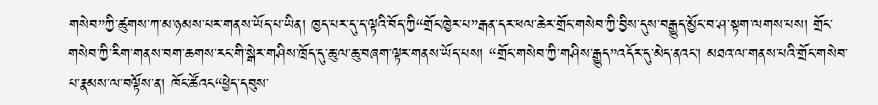གསེབ”ཀྱི་ཚུགས་ཀ་མ་ཉམས་པར་གནས་ཡོད་པ་ཡིན། ཁྱད་པར་དུ་ད་ལྟའི་བོད་ཀྱི“གྲོང་ཁྱེར་པ”རྒན་དར་ཕལ་ཆེར་གྲོང་གསེབ་ཀྱི་བྱིས་དུས་བརྒྱུད་མྱོང་བ་ཤ་སྟག་ལགས་པས། གྲོང་གསེབ་ཀྱི་རིག་གནས་བག་ཆགས་རང་གི་སྒེར་གཤིས་ཁྲོད་དུ་ཆུ་ལ་ཆུ་བཞག་ལྟར་གནས་ཡོད་པས། “གྲོང་གསེབ་ཀྱི་གཤིས་རྒྱུད”འདོར་དུ་མེད་ནའང་། མཐའ་ལ་གནས་པའི་གྲོང་གསེབ་པ་རྣམས་ལ་བལྟོས་ན། ཁོང་ཚོའང“ཕྱེད་དབུས་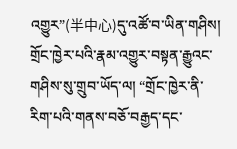འགྱུར”(半中心)དུ་འཚོ་བ་ཡིན་གཤིས། གྲོང་ཁྱེར་པའི་རྣམ་འགྱུར་བསྟན་རྒྱུའང་གཤིས་སུ་གྲུབ་ཡོད་ལ། “གྲོང་ཁྱེར་ནི་རིག་པའི་གནས་བཅོ་བརྒྱད་དང་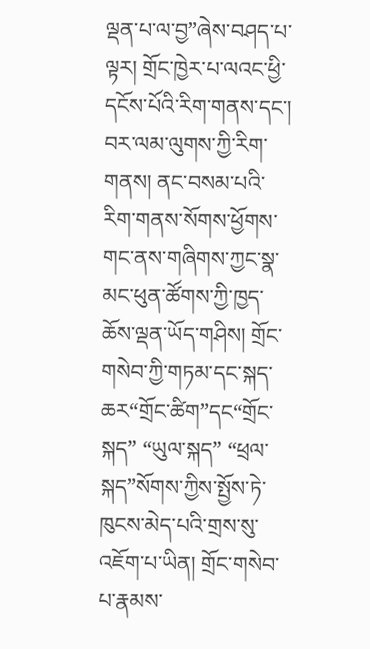ལྡན་པ་ལ་བྱ”ཞེས་བཤད་པ་ལྟར། གྲོང་ཁྱེར་པ་ལའང་ཕྱི་དངོས་པོའི་རིག་གནས་དང་། བར་ལམ་ལུགས་ཀྱི་རིག་གནས། ནང་བསམ་པའི་རིག་གནས་སོགས་ཕྱོགས་གང་ནས་གཞིགས་ཀྱང་སྣ་མང་ཕུན་ཚོགས་ཀྱི་ཁྱད་ཆོས་ལྡན་ཡོད་གཤིས། གྲོང་གསེབ་ཀྱི་གཏམ་དང་སྐད་ཆར“གྲོང་ཚིག”དང“གྲོང་སྐད” “ཡུལ་སྐད” “ཕྲལ་སྐད”སོགས་ཀྱིས་སྤྱོས་ཏེ་ཁུངས་མེད་པའི་གྲས་སུ་འཇོག་པ་ཡིན། གྲོང་གསེབ་པ་རྣམས་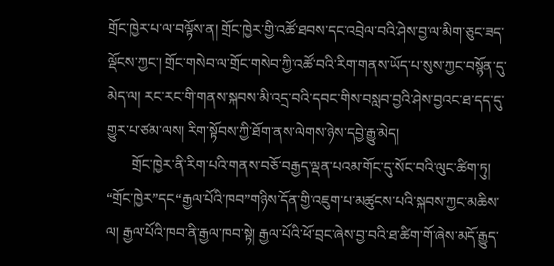གྲོང་ཁྱེར་པ་ལ་བལྟོས་ན། གྲོང་ཁྱེར་གྱི་འཚོ་ཐབས་དང་འབྲེལ་བའི་ཤེས་བྱ་ལ་མིག་ཅུང་ཟད་ལྡོངས་ཀྱང་། གྲོང་གསེབ་ལ་གྲོང་གསེབ་ཀྱི་འཚོ་བའི་རིག་གནས་ཡོད་པ་སུས་ཀྱང་བསྙོན་དུ་མེད་ལ། རང་རང་གི་གནས་སྐབས་མི་འདྲ་བའི་དབང་གིས་བསླབ་བྱའི་ཤེས་བྱའང་ཐ་དད་དུ་གྱུར་པ་ཙམ་ལས། རིག་སྟོབས་ཀྱི་ཐོག་ནས་ལེགས་ཉེས་དབྱེ་རྒྱུ་མེད།
       གྲོང་ཁྱེར་ནི་རིག་པའི་གནས་བཅོ་བརྒྱད་ལྡན་པའམ་གོང་དུ་སོང་བའི་ལུང་ཚིག་ཏུ། “གྲོང་ཁྱེར”དང“རྒྱལ་པོའི་ཁབ”གཉིས་དོན་གྱི་འཇུག་པ་མཚུངས་པའི་སྐབས་ཀྱང་མཆིས་ལ། རྒྱལ་པོའི་ཁབ་ནི་རྒྱལ་ཁབ་སྟེ། རྒྱལ་པོའི་ཕོ་བྲང་ཞེས་བྱ་བའི་ཐ་ཚིག་གོ་ཞེས་མདོ་རྒྱུད་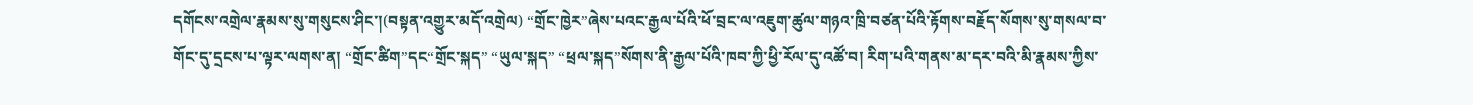དགོངས་འགྲེལ་རྣམས་སུ་གསུངས་ཤིང་།(བསྟན་འགྱུར་མདོ་འགྲེལ) “གྲོང་ཁྱེར”ཞེས་པའང་རྒྱལ་པོའི་ཕོ་བྲང་ལ་འཇུག་ཚུལ་གཉའ་ཁྲི་བཙན་པོའི་རྟོགས་བརྗོད་སོགས་སུ་གསལ་བ་གོང་དུ་དྲངས་པ་ལྟར་ལགས་ན། “གྲོང་ཚིག”དང“གྲོང་སྐད” “ཡུལ་སྐད” “ཕྲལ་སྐད”སོགས་ནི་རྒྱལ་པོའི་ཁབ་ཀྱི་ཕྱི་རོལ་དུ་འཚོ་བ། རིག་པའི་གནས་མ་དར་བའི་མི་རྣམས་ཀྱིས་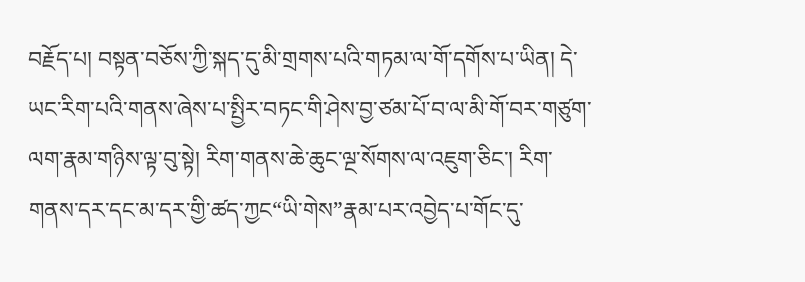བརྗོད་པ། བསྟན་བཅོས་ཀྱི་སྐད་དུ་མི་གྲགས་པའི་གཏམ་ལ་གོ་དགོས་པ་ཡིན། དེ་ཡང་རིག་པའི་གནས་ཞེས་པ་སྤྱིར་བཏང་གི་ཤེས་བྱ་ཙམ་པོ་བ་ལ་མི་གོ་བར་གཙུག་ལག་རྣམ་གཉིས་ལྟ་བུ་སྟེ། རིག་གནས་ཆེ་ཆུང་ལྔ་སོགས་ལ་འཇུག་ཅིང་། རིག་གནས་དར་དང་མ་དར་གྱི་ཚད་ཀྱང“ཡི་གེས”རྣམ་པར་འབྱེད་པ་གོང་དུ་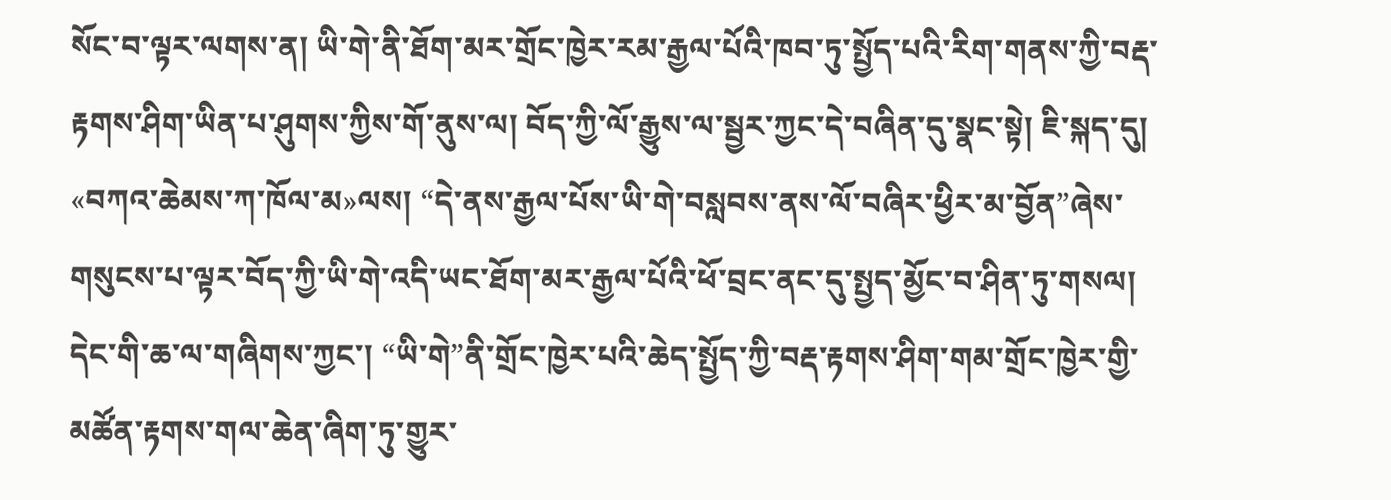སོང་བ་ལྟར་ལགས་ན། ཡི་གེ་ནི་ཐོག་མར་གྲོང་ཁྱེར་རམ་རྒྱལ་པོའི་ཁབ་ཏུ་སྤྱོད་པའི་རིག་གནས་ཀྱི་བརྡ་རྟགས་ཤིག་ཡིན་པ་ཤུགས་ཀྱིས་གོ་ནུས་ལ། བོད་ཀྱི་ལོ་རྒྱུས་ལ་སྦྱར་ཀྱང་དེ་བཞིན་དུ་སྣང་སྟེ། ཇི་སྐད་དུ། «བཀའ་ཆེམས་ཀ་ཁོལ་མ»ལས། “དེ་ནས་རྒྱལ་པོས་ཡི་གེ་བསླབས་ནས་ལོ་བཞིར་ཕྱིར་མ་བྱོན”ཞེས་གསུངས་པ་ལྟར་བོད་ཀྱི་ཡི་གེ་འདི་ཡང་ཐོག་མར་རྒྱལ་པོའི་ཕོ་བྲང་ནང་དུ་སྤྱད་མྱོང་བ་ཤིན་ཏུ་གསལ། དེང་གི་ཆ་ལ་གཞིགས་ཀྱང་། “ཡི་གེ”ནི་གྲོང་ཁྱེར་པའི་ཆེད་སྤྱོད་ཀྱི་བརྡ་རྟགས་ཤིག་གམ་གྲོང་ཁྱེར་གྱི་མཚོན་རྟགས་གལ་ཆེན་ཞིག་ཏུ་གྱུར་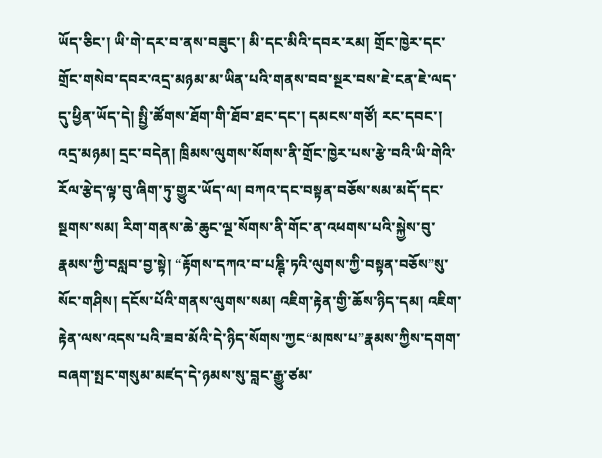ཡོད་ཅིང་། ཡི་གེ་དར་བ་ནས་བཟུང་། མི་དང་མིའི་དབར་རམ། གྲོང་ཁྱེར་དང་གྲོང་གསེབ་དབར་འདྲ་མཉམ་མ་ཡིན་པའི་གནས་བབ་སྔར་བས་ཇེ་ངན་ཇེ་ལད་དུ་ཕྱིན་ཡོད་དེ། སྤྱི་ཚོགས་ཐོག་གི་ཐོབ་ཐང་དང་། དམངས་གཙོ། རང་དབང་། འདྲ་མཉམ། དྲང་བདེན། ཁྲིམས་ལུགས་སོགས་ནི་གྲོང་ཁྱེར་པས་རྩེ་བའི་ཡི་གེའི་རོལ་རྩེད་ལྟ་བུ་ཞིག་ཏུ་གྱུར་ཡོད་ལ། བཀའ་དང་བསྟན་བཅོས་སམ་མདོ་དང་སྔགས་སམ། རིག་གནས་ཆེ་ཆུང་ལྔ་སོགས་ནི་གོང་ན་འཕགས་པའི་སྐྱེས་བུ་རྣམས་ཀྱི་བསླབ་བྱ་སྟེ། “རྟོགས་དཀའ་བ་པཎྚི་ཏའི་ལུགས་ཀྱི་བསྟན་བཅོས”སུ་སོང་གཤིས། དངོས་པོའི་གནས་ལུགས་སམ། འཇིག་རྟེན་གྱི་ཆོས་ཉིད་དམ། འཇིག་རྟེན་ལས་འདས་པའི་ཟབ་མོའི་དེ་ཉིད་སོགས་ཀྱང“མཁས་པ”རྣམས་ཀྱིས་དགག་བཞག་སྤང་གསུམ་མཛད་དེ་ཉམས་སུ་བླང་རྒྱུ་ཙམ་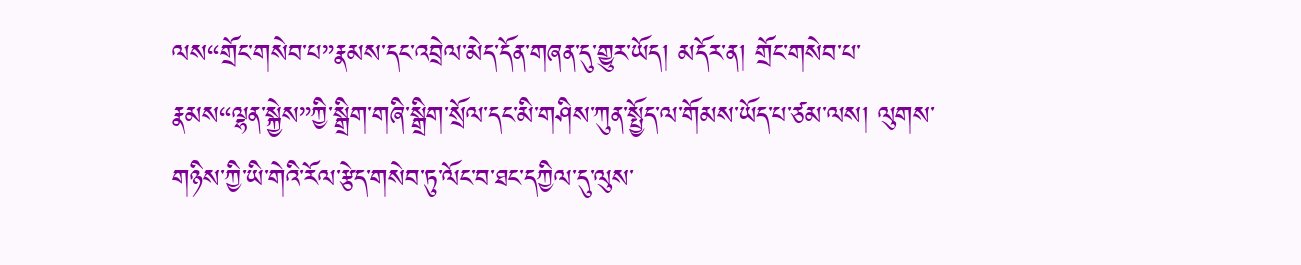ལས“གྲོང་གསེབ་པ”རྣམས་དང་འབྲེལ་མེད་དོན་གཞན་དུ་གྱུར་ཡོད། མདོར་ན། གྲོང་གསེབ་པ་རྣམས“ལྷན་སྐྱེས”ཀྱི་སྒྲིག་གཞི་སྒྲིག་སྲོལ་དང་མི་གཤིས་ཀུན་སྤྱོད་ལ་གོམས་ཡོད་པ་ཙམ་ལས། ལུགས་གཉིས་ཀྱི་ཡི་གེའི་རོལ་རྩེད་གསེབ་ཏུ་ལོང་བ་ཐང་དཀྱིལ་དུ་ལུས་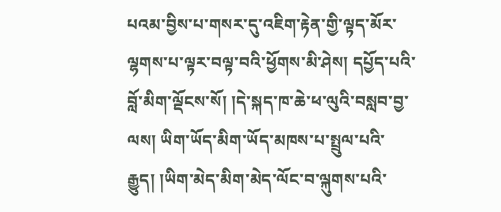པའམ་བྱིས་པ་གསར་དུ་འཇིག་རྟེན་གྱི་ལྟད་མོར་ལྷགས་པ་ལྟར་བལྟ་བའི་ཕྱོགས་མི་ཤེས། དཔྱོད་པའི་བློ་མིག་ལྡོངས་སོ། །དེ་སྐད་ཁ་ཆེ་ཕ་ལུའི་བསླབ་བྱ་ལས། ཡིག་ཡོད་མིག་ཡོད་མཁས་པ་སྤྲུལ་པའི་རྒྱུད། །ཡིག་མེད་མིག་མེད་ལོང་བ་ལྐུགས་པའི་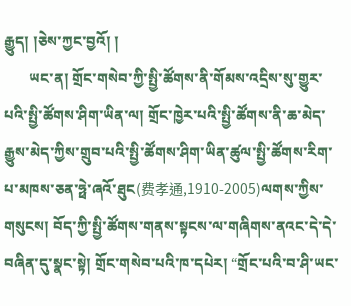རྒྱུད། །ཅེས་ཀྱང་བྱའོ། །
       ཡང་ན། གྲོང་གསེབ་ཀྱི་སྤྱི་ཚོགས་ནི་གོམས་འདྲིས་སུ་གྱུར་པའི་སྤྱི་ཚོགས་ཤིག་ཡིན་ལ། གྲོང་ཁྱེར་པའི་སྤྱི་ཚོགས་ནི་ཆ་མེད་རྒྱུས་མེད་ཀྱིས་གྲུབ་པའི་སྤྱི་ཚོགས་ཤིག་ཡིན་ཚུལ་སྤྱི་ཚོགས་རིག་པ་མཁས་ཅན་ཧྥེ་ཞའོ་ཐུང(费孝通,1910-2005)ལགས་ཀྱིས་གསུངས། བོད་ཀྱི་སྤྱི་ཚོགས་གནས་སྟངས་ལ་གཞིགས་ནའང་དེ་དེ་བཞིན་དུ་སྣང་སྟེ། གྲོང་གསེབ་པའི་ཁ་དཔེར། “གྲོང་པའི་བ་ཤི་ཡང་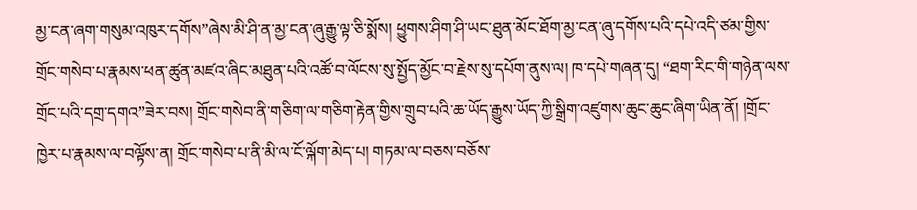མྱ་ངན་ཞག་གསུམ་འཁུར་དགོས”ཞེས་མི་ཤི་ན་མྱ་ངན་ཞུ་རྒྱུ་ལྟ་ཅི་སྨོས། ཕྱུགས་ཤིག་ཤི་ཡང་ཐུན་མོང་ཐོག་མྱ་ངན་ཞུ་དགོས་པའི་དཔེ་འདི་ཙམ་གྱིས་གྲོང་གསེབ་པ་རྣམས་ཕན་ཚུན་མཛའ་ཞིང་མཐུན་པའི་འཚོ་བ་ལོངས་སུ་སྤྱོད་མྱོང་བ་རྗེས་སུ་དཔོག་ནུས་ལ། ཁ་དཔེ་གཞན་དུ། “ཐག་རིང་གི་གཉེན་ལས་གྲོང་པའི་དགྲ་དགའ”ཟེར་བས། གྲོང་གསེབ་ནི་གཅིག་ལ་གཅིག་རྟེན་གྱིས་གྲུབ་པའི་ཆ་ཡོད་རྒྱུས་ཡོད་ཀྱི་སྒྲིག་འཛུགས་ཆུང་ཆུང་ཞིག་ཡིན་ནོ། །གྲོང་ཁྱེར་པ་རྣམས་ལ་བལྟོས་ན། གྲོང་གསེབ་པ་ནི་མི་ལ་ངོ་ལྐོག་མེད་པ། གཏམ་ལ་བཅས་བཅོས་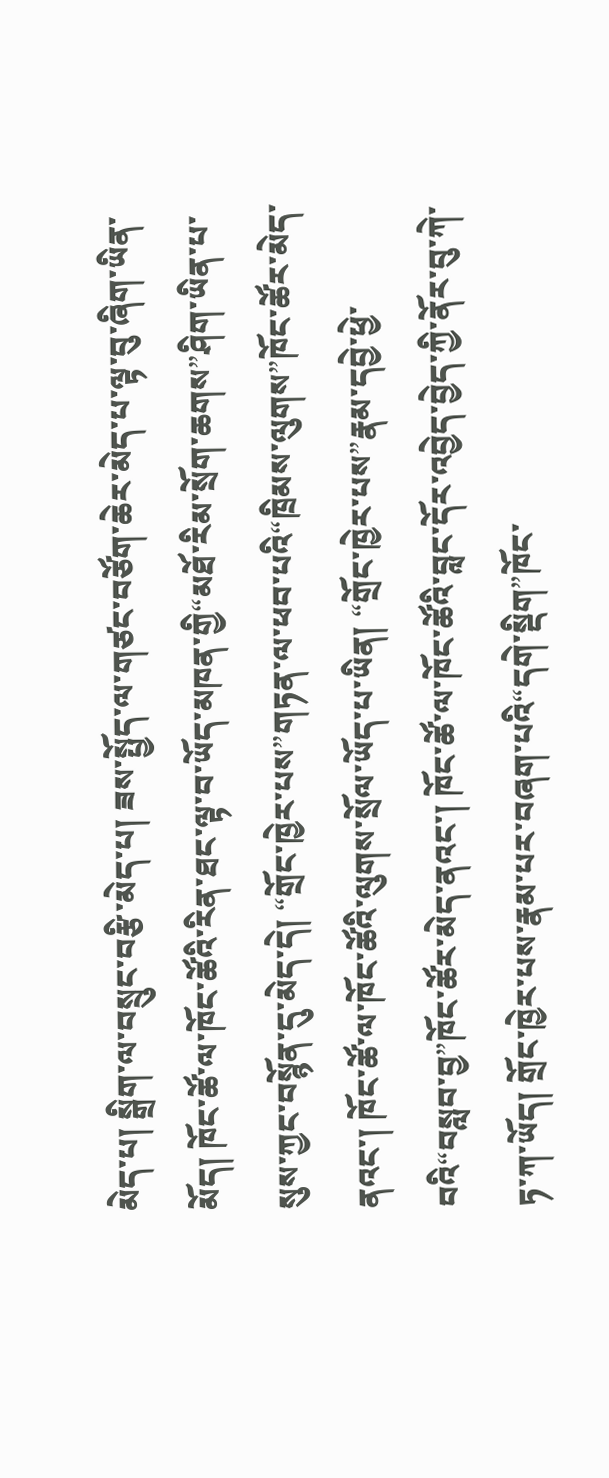མེད་པ། སྒྲིག་ལ་བསྲུང་བརྩི་མེད་པ། ཟས་སྤྱོད་ལ་གཙང་བཙོག་ཆེར་མེད་པ་ལྟ་བུ་ཞིག་ཡིན་མོད། ཁོང་ཚོ་ལ་ཁོང་ཚོའི་རིན་ཐང་ལྟ་བ་ཡོད་མཁན་གྱི“མཐོ་རིམ་སྲོག་ཆགས”ཤིག་ཡིན་པ་སུས་ཀྱང་བསྙོན་དུ་མེད་དེ། “གྲོང་ཁྱེར་པས”གཏན་ལ་ཕབ་པའི“ཁྲིམས་ལུགས”ཁོང་ཚོར་མེད་ནའང་། ཁོང་ཚོ་ལ་ཁོང་ཚོའི་ལུགས་སྲོལ་ཡོད་པ་ཡིན། “གྲོང་ཁྱེར་པས”རྣམ་དབྱེ་ཕྱེ་བའི“བསླབ་བྱ”ཁོང་ཚོར་མེད་ནའང་། ཁོང་ཚོ་ལ་ཁོང་ཚོའི་བླང་དོར་འབྱེད་བྱེད་ཀྱི་ནོར་བུ་ཀེ་ཏ་ཀ་ཡོད། གྲོང་ཁྱེར་པས་རྣམ་པར་བཞག་པའི“དགེ་སྡིག”ཁོང་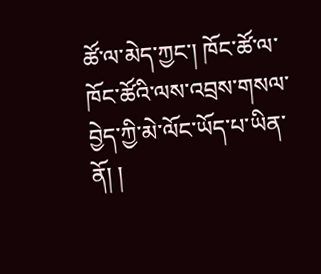ཚོ་ལ་མེད་ཀྱང་། ཁོང་ཚོ་ལ་ཁོང་ཚོའི་ལས་འབྲས་གསལ་བྱེད་ཀྱི་མེ་ལོང་ཡོད་པ་ཡིན་ནོ། །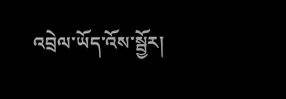འབྲེལ་ཡོད་འོས་སྦྱོར།